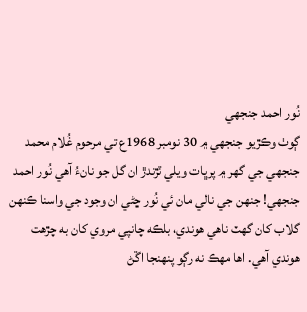نُور احمد جنجهي
ڳوٺ وڪڙيو جنجهي ۾ 30 نومبر 1968ع تي مرحوم غُلام محمد جنجهي جي گهر ۾ پرڀات ويلي ٽڙندڙ ان گل جو نانءُ آهي نُور احمد جنجهي! جنهن جي نالي مان ئي نُور ڇڻي ان وجود جي واسنا ڪنهن گلاب کان گهٽ ناهي هوندي، بلڪه چانپي مروي کان به چڙهت هوندي آهي. اها مهڪ نه رڳو پنهنجا اڱڻ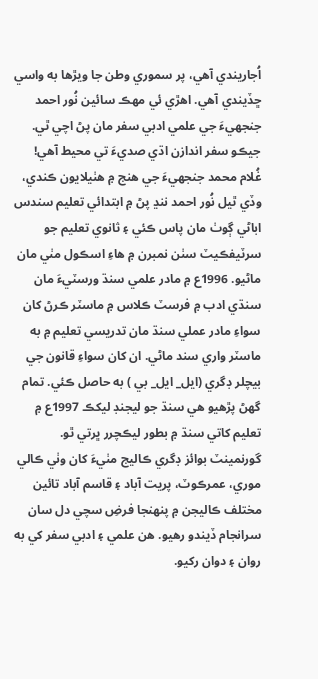اُجاريندي آهي، پر سموري وطن جا ويڙها به واسي ڇڏيندي آهي. اهڙي ئي مهڪ سائين نُور احمد جنجهيءَ جي علمي ادبي سفر مان پڻ اچي ٿي. جيڪو سفر اندازن اڌي صديءَ تي محيط آهي!
غُلام محمد جنجهيءَ جي ھنج ۾ هٺيلايون ڪندي، وڏي ٿيل نُور احمد ننڍ پڻ ۾ ابتدائي تعليم سندس اباڻي ڳوٺ مان پاس ڪئي ۽ ثانوي تعليم جو سرٽيفڪيٽ سٺن نمبرن ۾ هاءِ اسڪول مٺي مان ماڻيو. 1996ع ۾ مادر علمي سنڌ ورسٽيءَ مان سنڌي ادب ۾ فرسٽ ڪلاس ۾ ماسٽر ڪرڻ کان سواءِ مادر عملي سنڌ مان تدريسي تعليم ۾ به ماسٽر واري سند ماڻي. ان کان سواءِ قانون جي بيچلر ڊگري (ايل_ ايل_ بي ) به حاصل ڪئي. تمام گهڻ پڙهيو هي سنڌ جو ليجنڊ ليکڪ 1997ع ۾ تعليم کاتي سنڌ ۾ بطور ليڪچرر ڀرتي ٿو. گورنمينٽ بوائز ڊگري ڪاليج مٺيءَ کان وٺي ڪالي موري، عمرڪوٽ، پريت آباد ۽ قاسم آباد تائين مختلف ڪاليجن ۾ پنهنجا فرضِ سچي دل سان سرانجام ڏيندو رهيو. هن علمي ۽ ادبي سفر کي به روان ۽ دوان رکيو.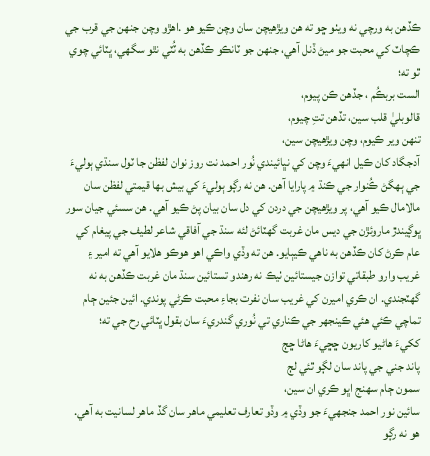ڪڏهن به ورچي نه ويٺو ڇو ته هن ويڙهيچن سان وچن ڪيو هو .اهڙو وچن جنهن جي قرب جي ڪچاٽ کي محبت جو ميڻ ڏنل آهي، جنهن جو ٽانڪو ڪڏهن به ٽُٽي نٿو سگهي، ڀٽائي چوي ٿو ته؛
الست بربڪُم ، جڏهن ڪن پيوم،
قالوبليٰ قلب سين، تڏهن تتِ چيوم،
تنهن وير ڪيوم، وچن ويڙهيچن سين،
آدجگاد کان ڪيل انهيءَ وچن کي نڀائيندي نُور احمد نت روز نوان لفظن جا ٽول سنڌي ٻوليءَ جي ٻهگڻ ڪُنوار جي ڪنڌ ۾ پارايا آهن. هن نه رڳو ٻوليءَ کي بيش بها قيمتي لفظن سان مالامال ڪيو آهي، پر ويڙهيچن جي دردن کي دل سان بيان پڻ ڪيو آهي. هن سسئي جيان سور ڀوڳيندڙ ماروئڙن جي ديس مان غربت گهٽائڻ لئه سنڌ جي آفاقي شاعر لطيف جي پيغام کي عام ڪرڻ کان ڪڏهن به ناهي ڪيٻايو. هن ته وڏي واڪي اهو هوڪو هلايو آهي ته امير ۽ غريب وارو طبقاتي توازن جيستائين ٺيڪ نه رهندو تستائين سنڌ مان غربت ڪڏهن به نه گهٽجندي. ان ڪري اميرن کي غريب سان نفرت بجاءِ محبت ڪرڻي پوندي. ائين جئين ڄام تماچي ڪئي هئي ڪينجهر جي ڪناري تي نُوري گندريءَ سان بقول ڀٽائي رح جي ته؛
ککيءَ هاڻيو کاريون ڇڇيءَ هاڻا ڇڄ
پاند جني جي پاند سان لڳو ٿئي لڄ
سمون ڄام سهنج اڀو ڪري ان سين،
سائين نور احمد جنجهيءَ جو وڏي ۾ وڏو تعارف تعليمي ماهر سان گڏ ماهر لسانيت به آهي. هو نه رڳو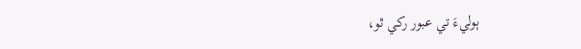ٻوليءَ تي عبور رکي ٿو،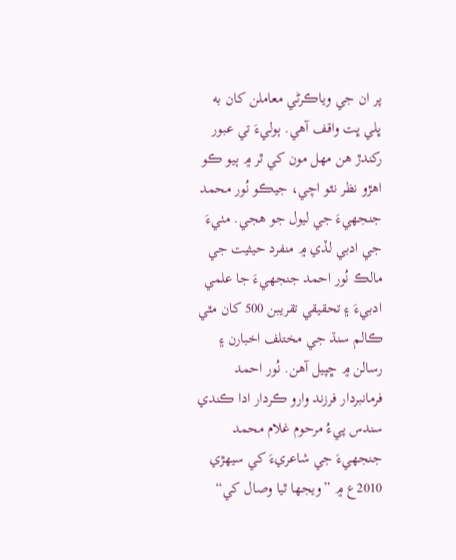پر ان جي وياڪرڻي معاملن کان به ڀلي ڀت واقف آهي. ٻوليءَ تي عبور رکندڙ هن مهل مون کي ٿر ۾ ٻيو ڪو اهڙو نظر نٿو اچي، جيڪو نُور محمد جنجهيءَ جي ليول جو هجي. مٺيءَ جي ادبي لڏي ۾ منفرد حيثيت جي مالڪ نُور احمد جنجهيءَ جا علمي ادبيءَ ۽ تحقيقي تقريبن 500 کان مٿي ڪالم سنڌ جي مختلف اخبارن ۽ رسالن ۾ ڇپيل آهن. نُور احمد فرمانبردار فرزند وارو ڪردار ادا ڪندي سندس پيءُ مرحوم غلام محمد جنجهيءَ جي شاعريءَ کي سيهڙي 2010ع ۾ ”ويجها ٿيا وصال کي“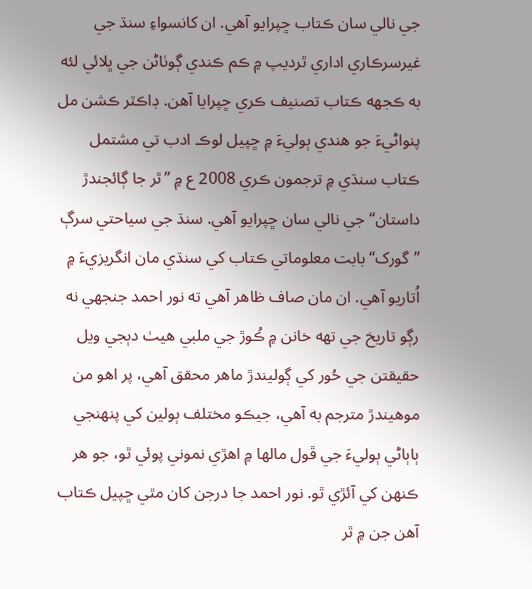جي نالي سان ڪتاب ڇپرايو آھي. ان کانسواءِ سنڌ جي غيرسرڪاري اداري ٿرديپ ۾ ڪم ڪندي ڳوٺاڻن جي ڀلائي لئه به ڪجهه ڪتاب تصنيف ڪري ڇپرايا آھن. ڊاڪٽر ڪشن مل پنواڻيءَ جو هندي ٻوليءَ ۾ ڇپيل لوڪ ادب تي مشتمل ڪتاب سنڌي ۾ ترجمون ڪري 2008 ع ۾ ”ٿر جا ڳائجندڙ داستان“ جي نالي سان ڇپرايو آھي. سنڌ جي سياحتي سرڳ ”گورک“ بابت معلوماتي ڪتاب کي سنڌي مان انگريزيءَ ۾ اُتاريو آهي. ان مان صاف ظاهر آهي ته نور احمد جنجهي نه رڳو تاريخ جي تهه خانن ۾ ڪُوڙ جي ملبي هيٺ دٻجي ويل حقيقتن جي حُور کي ڳوليندڙ ماهر محقق آهي، پر اهو من موهيندڙ مترجم به آهي، جيڪو مختلف ٻولين کي پنهنجي ٻاٻاڻي ٻوليءَ جي ڦول مالها ۾ اهڙي نموني پوئي ٿو، جو هر ڪنهن کي آئڙي ٿو. نور احمد جا درجن کان مٿي ڇپيل ڪتاب آهن جن ۾ ٿر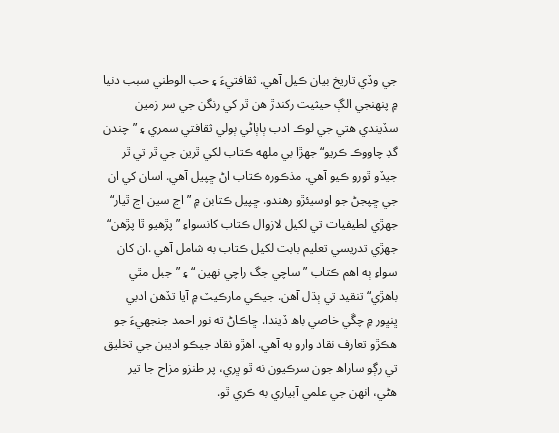جي وڏي تاريخ بيان ڪيل آهي. ثقافتيءَ ۽ حب الوطني سبب دنيا ۾ پنهنجي الڳ حيثيت رکندڙ هن ٿر کي رنگن جي سر زمين سڏيندي هتي جي لوڪ ادب ٻاٻاڻي ٻولي ثقافتي سمري ۽ ”چندن گڊ چاووڪ ڪريو“جهڙا بي ملهه ڪتاب لکي ٿرين جي ٿر تي ٿر جيڏو ٿورو ڪيو آهي. مذڪوره ڪتاب اڻ ڇپيل آهي. اسان کي ان جي ڇپجڻ جو اوسيئڙو رهندو. ڇپيل ڪتابن ۾ ”اڃ سين اڃ ٿيار“ جهڙي لطيفيات تي لکيل لازوال ڪتاب کانسواءِ ”پڙهيو ٿا پڙهن“ جهڙي تدريسي تعليم بابت لکيل ڪتاب به شامل آهي .ان کان سواءِ ٻه اهم ڪتاب ” ساچي جگ راچي نهين “ ۽ ”جبل مٿي باهڙي“ تنقيد تي ٻڌل آهن. جيڪي مارڪيٽ ۾ آيا تڏهن ادبي ڀنڀور ۾ چڱي خاصي باھ ڏيندا. ڇاڪاڻ ته نور احمد جنجهيءَ جو هڪڙو تعارف نقاد وارو به آهي. اهڙو نقاد جيڪو اديبن جي تخليق تي رڳو ساراھ جون سرڪيون نه ٿو ڀري، پر طنزو مزاح جا تير هڻي، انهن جي علمي آبياري به ڪري ٿو.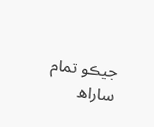جيڪو تمام ساراھ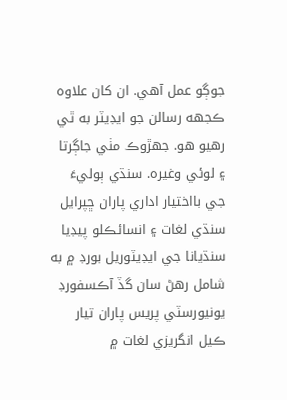جوڳو عمل آهي. ان کان علاوه ڪجهه رسالن جو ايڊيٽر به ٿي رهيو هو. جهڙوڪ مٺي جاڳرتا ۽ لوئي وغيره. سنڌي ٻوليءَ جي بااختيار اداري پاران ڇپرايل سنڌي لغات ۽ انسائڪلو پيڊيا سنڌيانا جي ايڊيٽوريل بورڊ ۾ به شامل رهڻ سان گڏ آڪسفورڊ يونيورسٽي پريس پاران تيار ڪيل انگريزي لغات ۾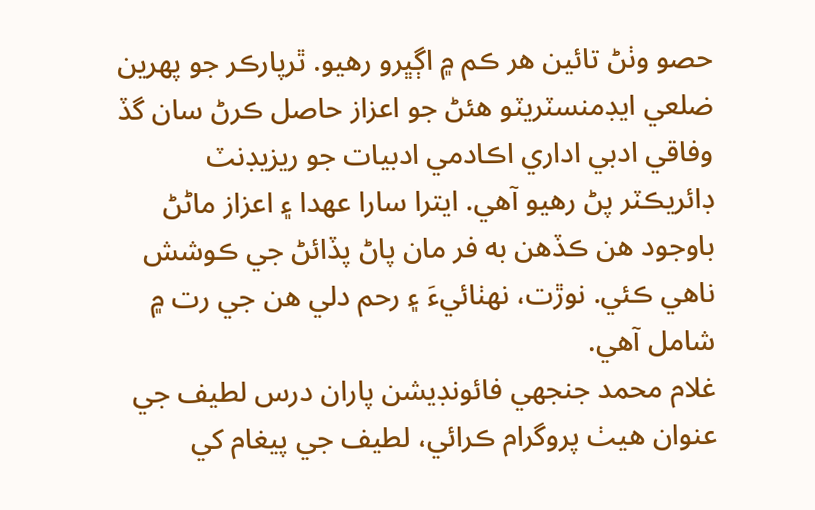حصو وٺڻ تائين هر ڪم ۾ اڳڀرو رهيو. ٿرپارڪر جو پهرين ضلعي ايڊمنسٽريٽو هئڻ جو اعزاز حاصل ڪرڻ سان گڏ وفاقي ادبي اداري اڪادمي ادبيات جو ريزيڊنٽ ڊائريڪٽر پڻ رهيو آهي. ايترا سارا عهدا ۽ اعزاز ماڻڻ باوجود هن ڪڏهن به فر مان پاڻ پڏائڻ جي ڪوشش ناهي ڪئي. نوڙت، نهٺائيءَ ۽ رحم دلي هن جي رت ۾ شامل آهي.
غلام محمد جنجهي فائونڊيشن پاران درس لطيف جي عنوان هيٺ پروگرام ڪرائي، لطيف جي پيغام کي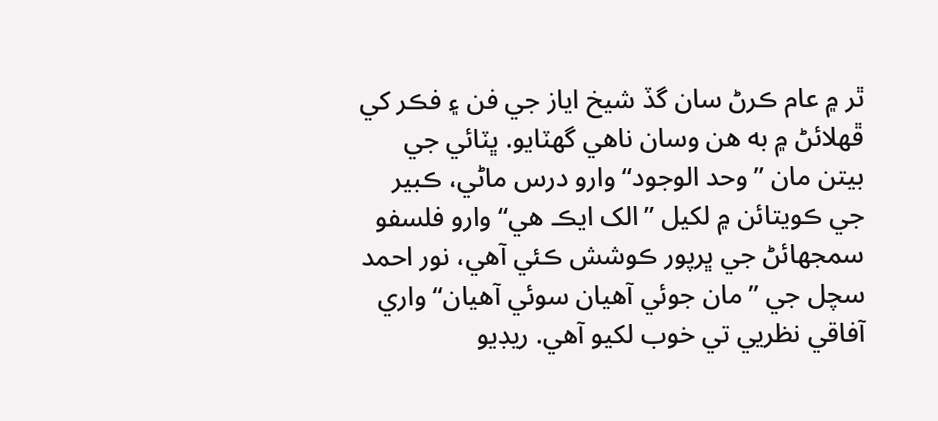ٿر ۾ عام ڪرڻ سان گڏ شيخ اياز جي فن ۽ فڪر کي ڦهلائڻ ۾ به هن وسان ناهي گھٽايو. ڀٽائي جي بيتن مان ”وحد الوجود“ وارو درس ماڻي، ڪبير جي ڪويتائن ۾ لکيل ”الک ايڪ هي“ وارو فلسفو سمجھائڻ جي ڀرپور ڪوشش ڪئي آهي، نور احمد سچل جي ”مان جوئي آهيان سوئي آهيان“ واري آفاقي نظريي تي خوب لکيو آهي. ريڊيو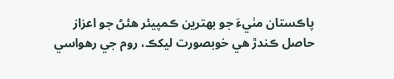پاڪستان مٺيءَ جو بهترين ڪمپيئر هئڻ جو اعزاز حاصل ڪندڙ هي خوبصورت ليکڪ، روم جي رهواسي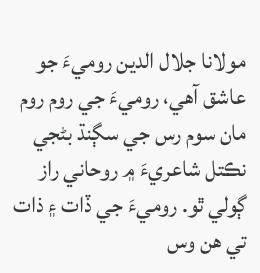مولانا جلال الدين روميءَ جو عاشق آهي، روميءَ جي روم روم مان سوم رس جي سڳنڌ بڻجي نڪتل شاعريءَ ۾ روحاني راز ڳولي ٿو. روميءَ جي ڏات ۽ ذات تي هن وس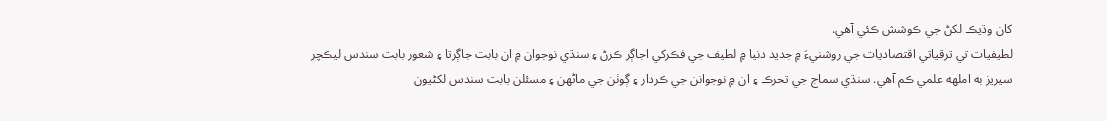کان وڌيڪ لکڻ جي ڪوشش ڪئي آهي.
لطيفيات تي ترقياتي اقتصاديات جي روشنيءَ ۾ جديد دنيا ۾ لطيف جي فڪرکي اجاڳر ڪرڻ ۽ سنڌي نوجوان ۾ ان بابت جاڳرتا ۽ شعور بابت سندس ليڪچر سيريز به املهه علمي ڪم آهي. سنڌي سماج جي تحرڪ ۽ ان ۾ نوجوانن جي ڪردار ۽ ڳوٺن جي ماڻهن ۽ مسئلن بابت سندس لکڻيون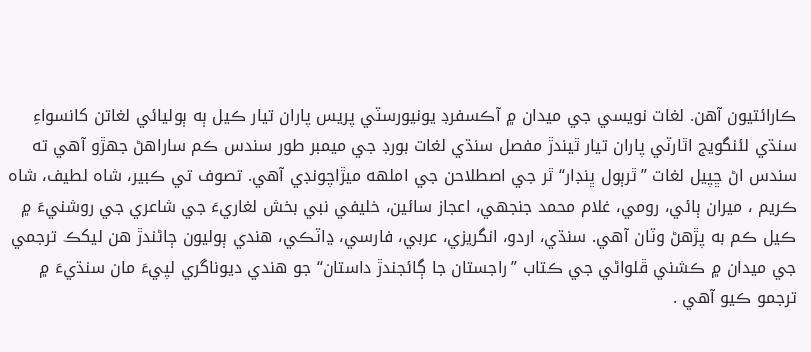ڪارائتيون آهن. لغات نويسي جي ميدان ۾ آڪسفرڊ يونيورسٽي پريس پاران تيار ڪيل ٻه ٻوليائي لغاتن کانسواءِ سنڌي لئنگويج اٿارٽي پاران تيار ٿيندڙ مفصل سنڌي لغات بورڊ جي ميمبر طور سندس ڪم ساراهڻ جهڙو آهي ته سندس اڻ ڇپيل لغات ”ٿرٻول ڀنڊار“ ٿر جي اصطلاحن جي املهه ميڙاچونڊي آهي. تصوف تي ڪبير، شاه لطيف، شاه ڪريم ، ميران ٻائي، رومي، غلام محمد جنجهي، اعجاز سائين، خليفي نبي بخش لغاريءَ جي شاعري جي روشنيءَ ۾ ڪيل ڪم به پڙهڻ وٽان آهي. سنڌي، اردو، انگريزي، عربي، فارسي، ڍاٽڪي، هندي ٻوليون ڄاڻندڙ هن ليکڪ ترجمي جي ميدان ۾ ڪشني ڦلواڻي جي ڪتاب ”راجستان جا ڳائجندڙ داستان“ جو هندي ديوناگري لپيءَ مان سنڌيءَ ۾ ترجمو ڪيو آهي .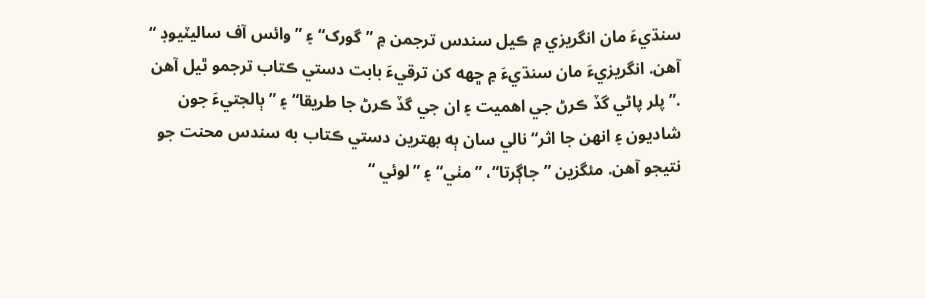سنڌيءَ مان انگريزي ۾ ڪيل سندس ترجمن ۾ ”گورک“ ۽ ” وائس آف ساليٽيوڊ “ آهن. انگريزيءَ مان سنڌيءَ ۾ ڇهه کن ترقيءَ بابت دستي ڪتاب ترجمو ٿيل آهن .”پلر پاڻي گڏ ڪرڻ جي اهميت ۽ ان جي گڏ ڪرڻ جا طريقا“ ۽ ”ٻالجتيءَ جون شاديون ۽ انهن جا اثر“ نالي سان ٻه بهترين دستي ڪتاب به سندس محنت جو نتيجو آهن. مئگزين ”جاڳرتا“، ”مٺي“ ۽ ”لوئي “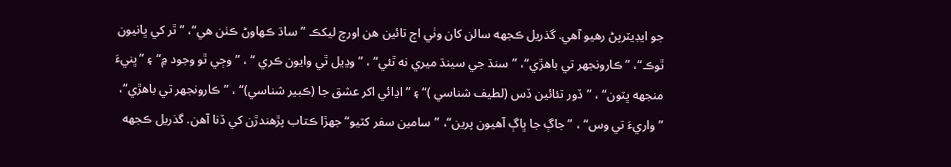جو ايڊيٽرپڻ رهيو آهي. گذريل ڪجهه سالن کان وٺي اڄ تائين هن اورچ ليکڪ ”ساڌ ڪهاوڻ ڪٺن هي“، ”ٿر کي ڀانيون ٿوڪ“، ”ڪارونجهر تي باهڙي“، ”سنڌ جي سينڌ ميري نه ٿئي“ ، ”وڍيل ٿي وايون ڪري “ ، ”وڄي ٿو وجود ۾“ ۽ ”ڀنيءَ منجهه ڀٽون“ ، ”ڏور تئائين ڏس (لطيف شناسي )“ ۽ ”اڍائي اکر عشق جا (ڪبير شناسي)“ ، ”ڪارونجهر تي باهڙي“، ”واريءَ تي وس“ ، ”جاڳ جا ڀاڳ آهيون پرين“، ”سامين سفر کٽيو“ جهڙا ڪتاب پڙهندڙن کي ڏنا آهن. گذريل ڪجهه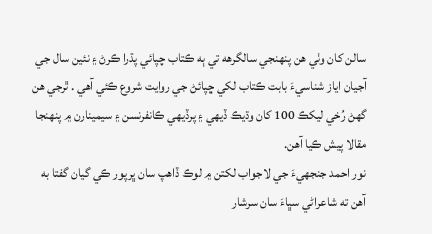سالن کان وٺي هن پنهنجي سالگرهه تي ٻه ڪتاب چپائي پڌرا ڪرڻ ۽ نئين سال جي آجيان اياز شناسيءَ بابت ڪتاب لکي ڇپائڻ جي روايت شروع ڪئي آهي . ٿرجي هن گهڻ رُخي ليکڪ 100 کان وڌيڪ ڏيهي ۽ پرڏيهي ڪانفرنسن ۽ سيمينارن ۾ پنهنجا مقالا پيش ڪيا آهن.
نور احمد جنجهيءَ جي لاجواب لکتن ۾ لوڪ ڏاهپ سان ڀرپور ڪي گيان گفتا به آهن ته شاعراڻي سڀاءَ سان سرشار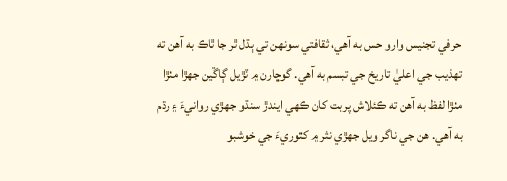حرفي تجنيس وارو حس به آهي، ثقافتي سونهن تي ٻڌل ٿر جا ٿاڪ به آهن ته تهذيب جي اعليٰ تاريخ جي تبسم به آهي. گوڇارن ۾ ٽڙيل ڳاڱين جهڙا مٺڙا مٺڙا لفظ به آهن ته ڪئلاش پربت کان ڪهي ايندڙ سنڌو جهڙي روانيءَ ۽ رڌم به آهي. هن جي ناگر ويل جهڙي نثر ۾ کٿوريءَ جي خوشبو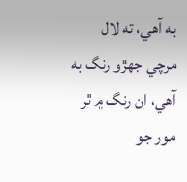به آهي، ته لال مرچي جهڙو رنگ به آهي، ان رنگ ۾ ٿر مور جو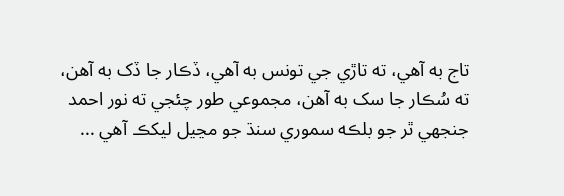تاج به آهي، ته تاڙي جي تونس به آهي، ڏڪار جا ڏک به آهن، ته سُڪار جا سک به آهن، مجموعي طور چئجي ته نور احمد جنجهي ٿر جو بلڪه سموري سنڌ جو مڃيل ليکڪ آهي ...